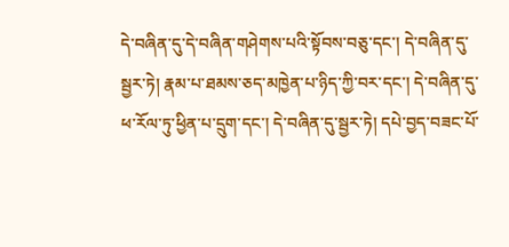དེ་བཞིན་དུ་དེ་བཞིན་གཤེགས་པའི་སྟོབས་བཅུ་དང་། དེ་བཞིན་དུ་སྦྱར་ཏེ། རྣམ་པ་ཐམས་ཅད་མཁྱེན་པ་ཉིད་ཀྱི་བར་དང་། དེ་བཞིན་དུ་ཕ་རོལ་ཏུ་ཕྱིན་པ་དྲུག་དང་། དེ་བཞིན་དུ་སྦྱར་ཏེ། དཔེ་བྱད་བཟང་པོ་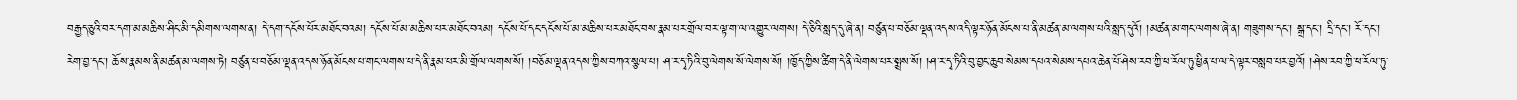བརྒྱད་ཅུའི་བར་དག་མ་མཆིས་ཤིང་མི་དམིགས་ལགས་ན། དེ་དག་དངོས་པོར་མཐོང་བའམ། དངོས་པོ་མ་མཆིས་པར་མཐོང་བའམ། དངོས་པོ་དང་དངོས་པོ་མ་མཆིས་པར་མཐོང་བས་རྣམ་པར་གྲོལ་བར་ལྟ་ག་ལ་འགྱུར་ལགས། དེ་ཅིའི་སླད་དུ་ཞེ་ན། བཙུན་པ་བཅོམ་ལྡན་འདས་འདི་ལྟར་ཉོན་མོངས་པ་ནི་མཚན་མ་ལགས་པའི་སླད་དུའོ། །མཚན་མ་གང་ལགས་ཞེ་ན། གཟུགས་དང་། སྒྲ་དང་། དྲི་དང་། རོ་དང་། རེག་བྱ་དང་། ཆོས་རྣམས་ནི་མཚན་མ་ལགས་ཏེ། བཙུན་པ་བཅོམ་ལྡན་འདས་ཉོན་མོངས་པ་གང་ལགས་པ་དེ་ནི་རྣམ་པར་མི་གྲོལ་ལགས་སོ། །བཅོམ་ལྡན་འདས་ཀྱིས་བཀའ་སྩལ་པ། ཤ་ར་དྭ་ཏིའི་བུ་ལེགས་སོ་ལེགས་སོ། །ཁྱོད་ཀྱིས་ཚིག་དེ་ནི་ལེགས་པར་སྨྲས་སོ། །ཤ་ར་དྭ་ཏིའི་བུ་བྱང་ཆུབ་སེམས་དཔའ་སེམས་དཔའ་ཆེན་པོ་ཤེས་རབ་ཀྱི་ཕ་རོལ་ཏུ་ཕྱིན་པ་ལ་དེ་ལྟར་བསླབ་པར་བྱའོ། །ཤེས་རབ་ཀྱི་ཕ་རོལ་ཏུ་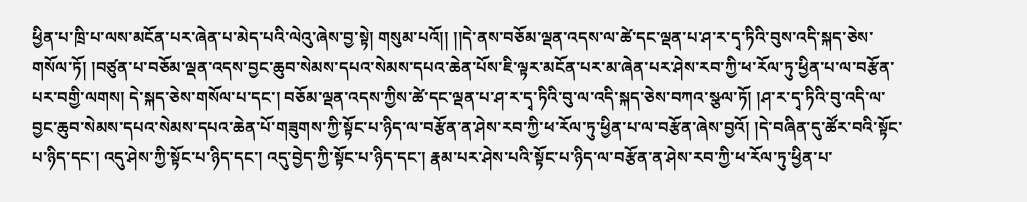ཕྱིན་པ་ཁྲི་པ་ལས་མངོན་པར་ཞེན་པ་མེད་པའི་ལེའུ་ཞེས་བྱ་སྟེ། གསུམ་པའོ།། །།དེ་ནས་བཅོམ་ལྡན་འདས་ལ་ཚེ་དང་ལྡན་པ་ཤ་ར་དྭ་ཏིའི་བུས་འདི་སྐད་ཅེས་གསོལ་ཏོ། །བཙུན་པ་བཅོམ་ལྡན་འདས་བྱང་ཆུབ་སེམས་དཔའ་སེམས་དཔའ་ཆེན་པོས་ཇི་ལྟར་མངོན་པར་མ་ཞེན་པར་ཤེས་རབ་ཀྱི་ཕ་རོལ་ཏུ་ཕྱིན་པ་ལ་བརྩོན་པར་བགྱི་ལགས། དེ་སྐད་ཅེས་གསོལ་པ་དང་། བཅོམ་ལྡན་འདས་ཀྱིས་ཚེ་དང་ལྡན་པ་ཤ་ར་དྭ་ཏིའི་བུ་ལ་འདི་སྐད་ཅེས་བཀའ་སྩལ་ཏོ། །ཤ་ར་དྭ་ཏིའི་བུ་འདི་ལ་བྱང་ཆུབ་སེམས་དཔའ་སེམས་དཔའ་ཆེན་པོ་གཟུགས་ཀྱི་སྟོང་པ་ཉིད་ལ་བརྩོན་ན་ཤེས་རབ་ཀྱི་ཕ་རོལ་ཏུ་ཕྱིན་པ་ལ་བརྩོན་ཞེས་བྱའོ། །དེ་བཞིན་དུ་ཚོར་བའི་སྟོང་པ་ཉིད་དང་། འདུ་ཤེས་ཀྱི་སྟོང་པ་ཉིད་དང་། འདུ་བྱེད་ཀྱི་སྟོང་པ་ཉིད་དང་། རྣམ་པར་ཤེས་པའི་སྟོང་པ་ཉིད་ལ་བརྩོན་ན་ཤེས་རབ་ཀྱི་ཕ་རོལ་ཏུ་ཕྱིན་པ་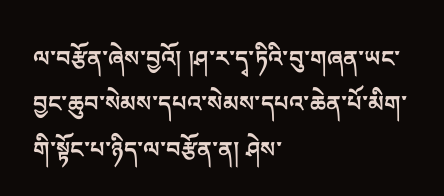ལ་བརྩོན་ཞེས་བྱའོ། །ཤ་ར་དྭ་ཏིའི་བུ་གཞན་ཡང་བྱང་ཆུབ་སེམས་དཔའ་སེམས་དཔའ་ཆེན་པོ་མིག་གི་སྟོང་པ་ཉིད་ལ་བརྩོན་ན། ཤེས་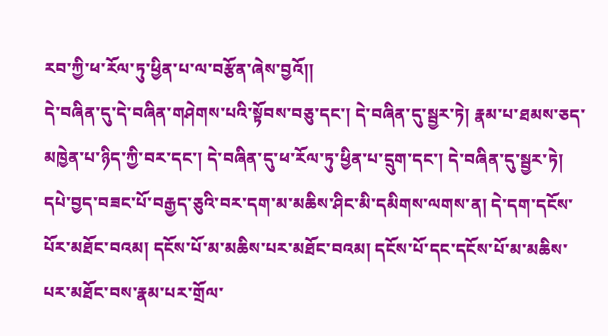རབ་ཀྱི་ཕ་རོལ་ཏུ་ཕྱིན་པ་ལ་བརྩོན་ཞེས་བྱའོ།།
དེ་བཞིན་དུ་དེ་བཞིན་གཤེགས་པའི་སྟོབས་བཅུ་དང་། དེ་བཞིན་དུ་སྦྱར་ཏེ། རྣམ་པ་ཐམས་ཅད་མཁྱེན་པ་ཉིད་ཀྱི་བར་དང་། དེ་བཞིན་དུ་ཕ་རོལ་ཏུ་ཕྱིན་པ་དྲུག་དང་། དེ་བཞིན་དུ་སྦྱར་ཏེ། དཔེ་བྱད་བཟང་པོ་བརྒྱད་ཅུའི་བར་དག་མ་མཆིས་ཤིང་མི་དམིགས་ལགས་ན། དེ་དག་དངོས་པོར་མཐོང་བའམ། དངོས་པོ་མ་མཆིས་པར་མཐོང་བའམ། དངོས་པོ་དང་དངོས་པོ་མ་མཆིས་པར་མཐོང་བས་རྣམ་པར་གྲོལ་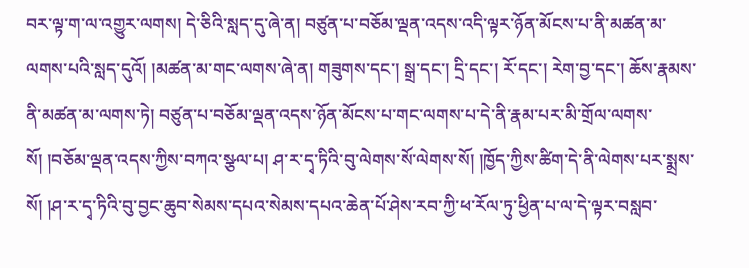བར་ལྟ་ག་ལ་འགྱུར་ལགས། དེ་ཅིའི་སླད་དུ་ཞེ་ན། བཙུན་པ་བཅོམ་ལྡན་འདས་འདི་ལྟར་ཉོན་མོངས་པ་ནི་མཚན་མ་ལགས་པའི་སླད་དུའོ། །མཚན་མ་གང་ལགས་ཞེ་ན། གཟུགས་དང་། སྒྲ་དང་། དྲི་དང་། རོ་དང་། རེག་བྱ་དང་། ཆོས་རྣམས་ནི་མཚན་མ་ལགས་ཏེ། བཙུན་པ་བཅོམ་ལྡན་འདས་ཉོན་མོངས་པ་གང་ལགས་པ་དེ་ནི་རྣམ་པར་མི་གྲོལ་ལགས་སོ། །བཅོམ་ལྡན་འདས་ཀྱིས་བཀའ་སྩལ་པ། ཤ་ར་དྭ་ཏིའི་བུ་ལེགས་སོ་ལེགས་སོ། །ཁྱོད་ཀྱིས་ཚིག་དེ་ནི་ལེགས་པར་སྨྲས་སོ། །ཤ་ར་དྭ་ཏིའི་བུ་བྱང་ཆུབ་སེམས་དཔའ་སེམས་དཔའ་ཆེན་པོ་ཤེས་རབ་ཀྱི་ཕ་རོལ་ཏུ་ཕྱིན་པ་ལ་དེ་ལྟར་བསླབ་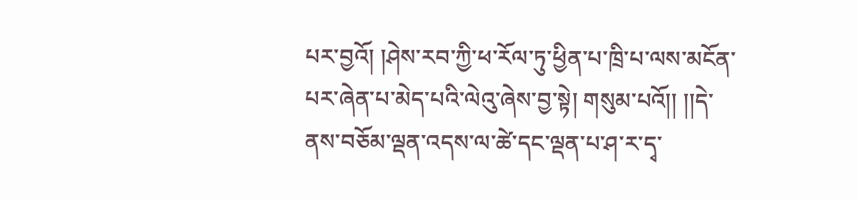པར་བྱའོ། །ཤེས་རབ་ཀྱི་ཕ་རོལ་ཏུ་ཕྱིན་པ་ཁྲི་པ་ལས་མངོན་པར་ཞེན་པ་མེད་པའི་ལེའུ་ཞེས་བྱ་སྟེ། གསུམ་པའོ།། །།དེ་ནས་བཅོམ་ལྡན་འདས་ལ་ཚེ་དང་ལྡན་པ་ཤ་ར་དྭ་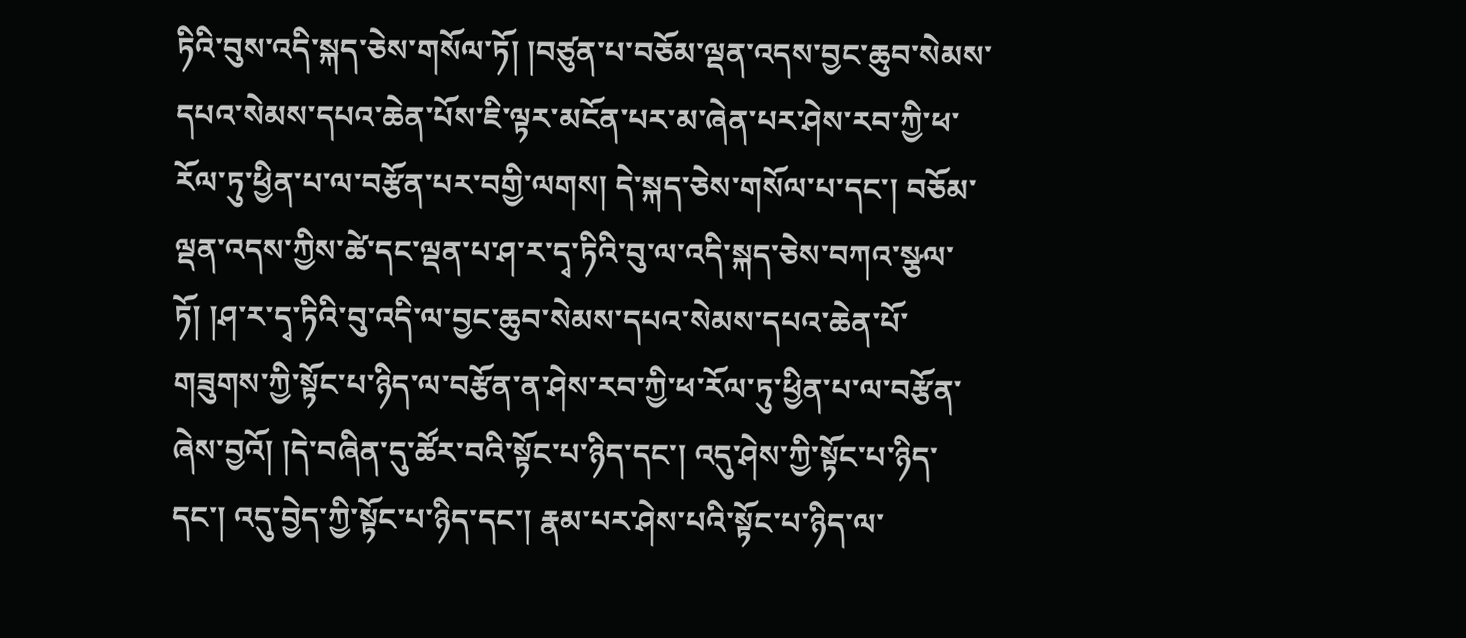ཏིའི་བུས་འདི་སྐད་ཅེས་གསོལ་ཏོ། །བཙུན་པ་བཅོམ་ལྡན་འདས་བྱང་ཆུབ་སེམས་དཔའ་སེམས་དཔའ་ཆེན་པོས་ཇི་ལྟར་མངོན་པར་མ་ཞེན་པར་ཤེས་རབ་ཀྱི་ཕ་རོལ་ཏུ་ཕྱིན་པ་ལ་བརྩོན་པར་བགྱི་ལགས། དེ་སྐད་ཅེས་གསོལ་པ་དང་། བཅོམ་ལྡན་འདས་ཀྱིས་ཚེ་དང་ལྡན་པ་ཤ་ར་དྭ་ཏིའི་བུ་ལ་འདི་སྐད་ཅེས་བཀའ་སྩལ་ཏོ། །ཤ་ར་དྭ་ཏིའི་བུ་འདི་ལ་བྱང་ཆུབ་སེམས་དཔའ་སེམས་དཔའ་ཆེན་པོ་གཟུགས་ཀྱི་སྟོང་པ་ཉིད་ལ་བརྩོན་ན་ཤེས་རབ་ཀྱི་ཕ་རོལ་ཏུ་ཕྱིན་པ་ལ་བརྩོན་ཞེས་བྱའོ། །དེ་བཞིན་དུ་ཚོར་བའི་སྟོང་པ་ཉིད་དང་། འདུ་ཤེས་ཀྱི་སྟོང་པ་ཉིད་དང་། འདུ་བྱེད་ཀྱི་སྟོང་པ་ཉིད་དང་། རྣམ་པར་ཤེས་པའི་སྟོང་པ་ཉིད་ལ་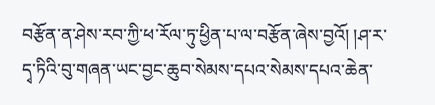བརྩོན་ན་ཤེས་རབ་ཀྱི་ཕ་རོལ་ཏུ་ཕྱིན་པ་ལ་བརྩོན་ཞེས་བྱའོ། །ཤ་ར་དྭ་ཏིའི་བུ་གཞན་ཡང་བྱང་ཆུབ་སེམས་དཔའ་སེམས་དཔའ་ཆེན་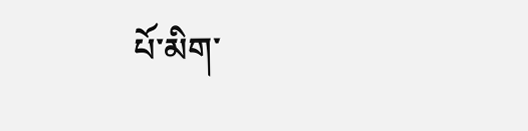པོ་མིག་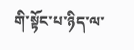གི་སྟོང་པ་ཉིད་ལ་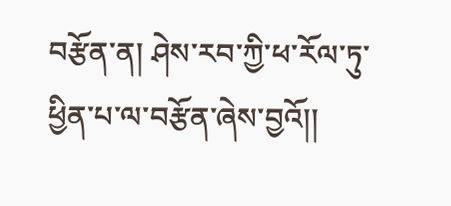བརྩོན་ན། ཤེས་རབ་ཀྱི་ཕ་རོལ་ཏུ་ཕྱིན་པ་ལ་བརྩོན་ཞེས་བྱའོ།།